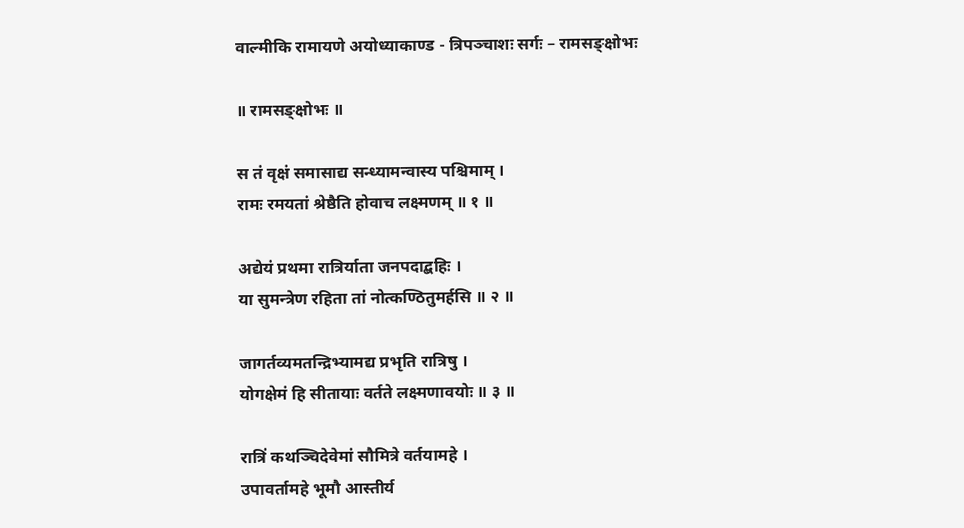वाल्मीकि रामायणे अयोध्याकाण्ड - त्रिपञ्चाशः सर्गः – रामसङ्क्षोभः

॥ रामसङ्क्षोभः ॥

स तं वृक्षं समासाद्य सन्ध्यामन्वास्य पश्चिमाम् ।
रामः रमयतां श्रेष्ठैति होवाच लक्ष्मणम् ॥ १ ॥

अद्येयं प्रथमा रात्रिर्याता जनपदाद्बहिः ।
या सुमन्त्रेण रहिता तां नोत्कण्ठितुमर्हसि ॥ २ ॥

जागर्तव्यमतन्द्रिभ्यामद्य प्रभृति रात्रिषु ।
योगक्षेमं हि सीतायाः वर्तते लक्ष्मणावयोः ॥ ३ ॥

रात्रिं कथञ्चिदेवेमां सौमित्रे वर्तयामहे ।
उपावर्तामहे भूमौ आस्तीर्य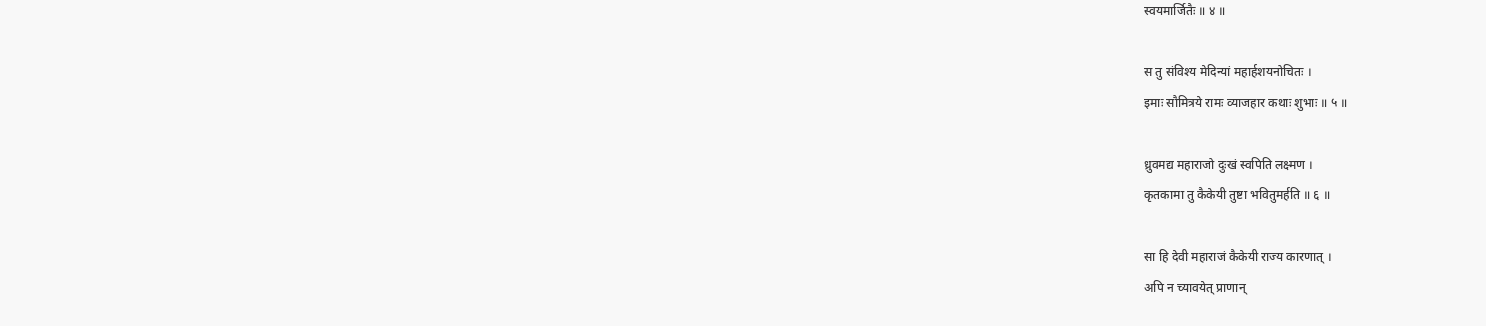स्वयमार्जितैः ॥ ४ ॥

स तु संविश्य मेदिन्यां महार्हशयनोचितः ।
इमाः सौमित्रये रामः व्याजहार कथाः शुभाः ॥ ५ ॥

ध्रुवमद्य महाराजो दुःखं स्वपिति लक्ष्मण ।
कृतकामा तु कैकेयी तुष्टा भवितुमर्हति ॥ ६ ॥

सा हि देवी महाराजं कैकेयी राज्य कारणात् ।
अपि न च्यावयेत् प्राणान्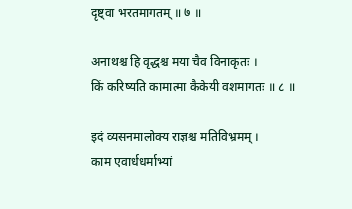दृष्ट्वा भरतमागतम् ॥ ७ ॥

अनाथश्च हि वृद्धश्च मया चैव विनाकृतः ।
किं करिष्यति कामात्मा कैकेयी वशमागतः ॥ ८ ॥

इदं व्यसनमालोक्य राज्ञश्च मतिविभ्रमम् ।
काम एवार्धधर्माभ्यां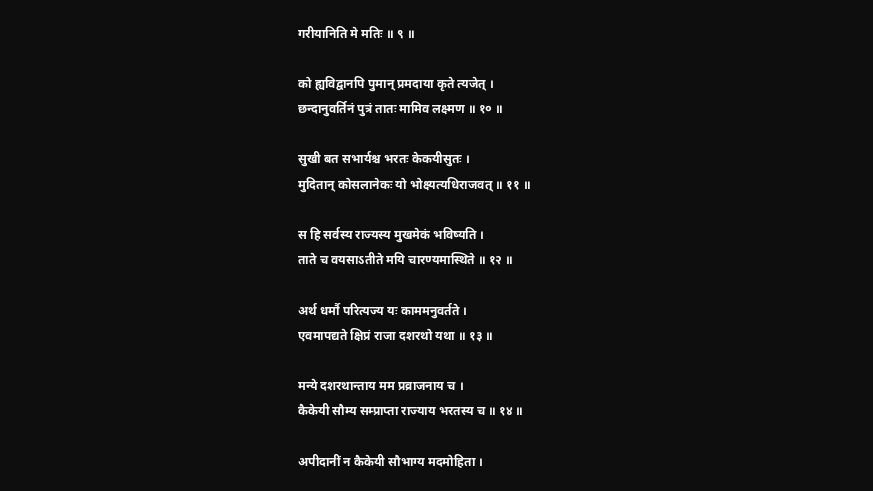गरीयानिति मे मतिः ॥ ९ ॥

को ह्यविद्वानपि पुमान् प्रमदाया कृते त्यजेत् ।
छन्दानुवर्तिनं पुत्रं तातः मामिव लक्ष्मण ॥ १० ॥

सुखी बत सभार्यश्च भरतः केकयीसुतः ।
मुदितान् कोसलानेकः यो भोक्ष्यत्यधिराजवत् ॥ ११ ॥

स हि सर्वस्य राज्यस्य मुखमेकं भविष्यति ।
ताते च वयसाऽतीते मयि चारण्यमास्थिते ॥ १२ ॥

अर्थ धर्मौ परित्यज्य यः काममनुवर्तते ।
एवमापद्यते क्षिप्रं राजा दशरथो यथा ॥ १३ ॥

मन्ये दशरथान्ताय मम प्रव्राजनाय च ।
कैकेयी सौम्य सम्प्राप्ता राज्याय भरतस्य च ॥ १४ ॥

अपीदानीं न कैकेयी सौभाग्य मदमोहिता ।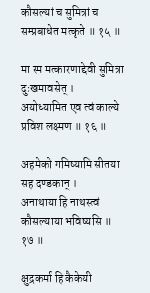कौसल्यां च सुमित्रां च सम्प्रबाधेत मत्कृते ॥ १५ ॥

मा स्म मत्कारणाद्देवी सुमित्रा दुःखमावसेत् ।
अयोध्यामित एव त्वं काल्ये प्रविश लक्ष्मण ॥ १६ ॥

अहमेको गमिष्यामि सीतया सह दण्डकान् ।
अनाथाया हि नाथस्त्वं कौसल्याया भविष्यसि ॥ १७ ॥

क्षुद्रकर्मा हि कैकेयी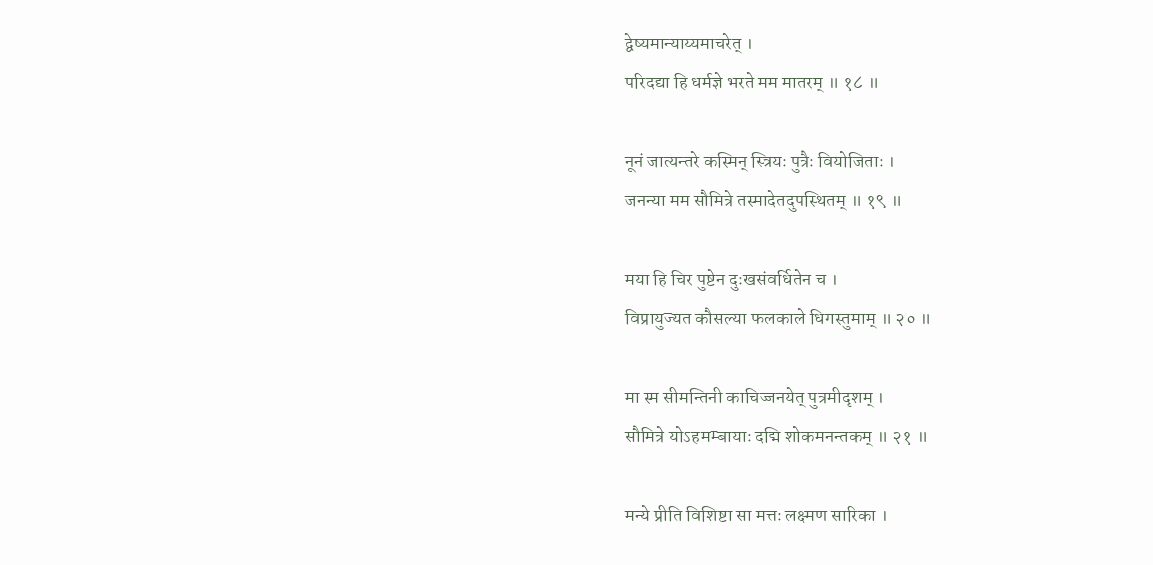द्वेष्यमान्याय्यमाचरेत् ।
परिदद्या हि धर्मज्ञे भरते मम मातरम् ॥ १८ ॥

नूनं जात्यन्तरे कस्मिन् स्त्रियः पुत्रैः वियोजिताः ।
जनन्या मम सौमित्रे तस्मादेतदुपस्थितम् ॥ १९ ॥

मया हि चिर पुष्टेन दुःखसंवर्धितेन च ।
विप्रायुज्यत कौसल्या फलकाले धिगस्तुमाम् ॥ २० ॥

मा स्म सीमन्तिनी काचिज्जनयेत् पुत्रमीदृशम् ।
सौमित्रे योऽहमम्बायाः दद्मि शोकमनन्तकम् ॥ २१ ॥

मन्ये प्रीति विशिष्टा सा मत्तः लक्ष्मण सारिका ।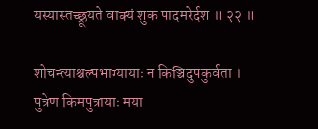यस्यास्तच्छ्रूयते वाक्यं शुक पादमरेर्दश ॥ २२ ॥

शोचन्त्याश्चल्पभाग्यायाः न किञ्चिदुपकुर्वता ।
पुत्रेण किमपुत्रायाः मया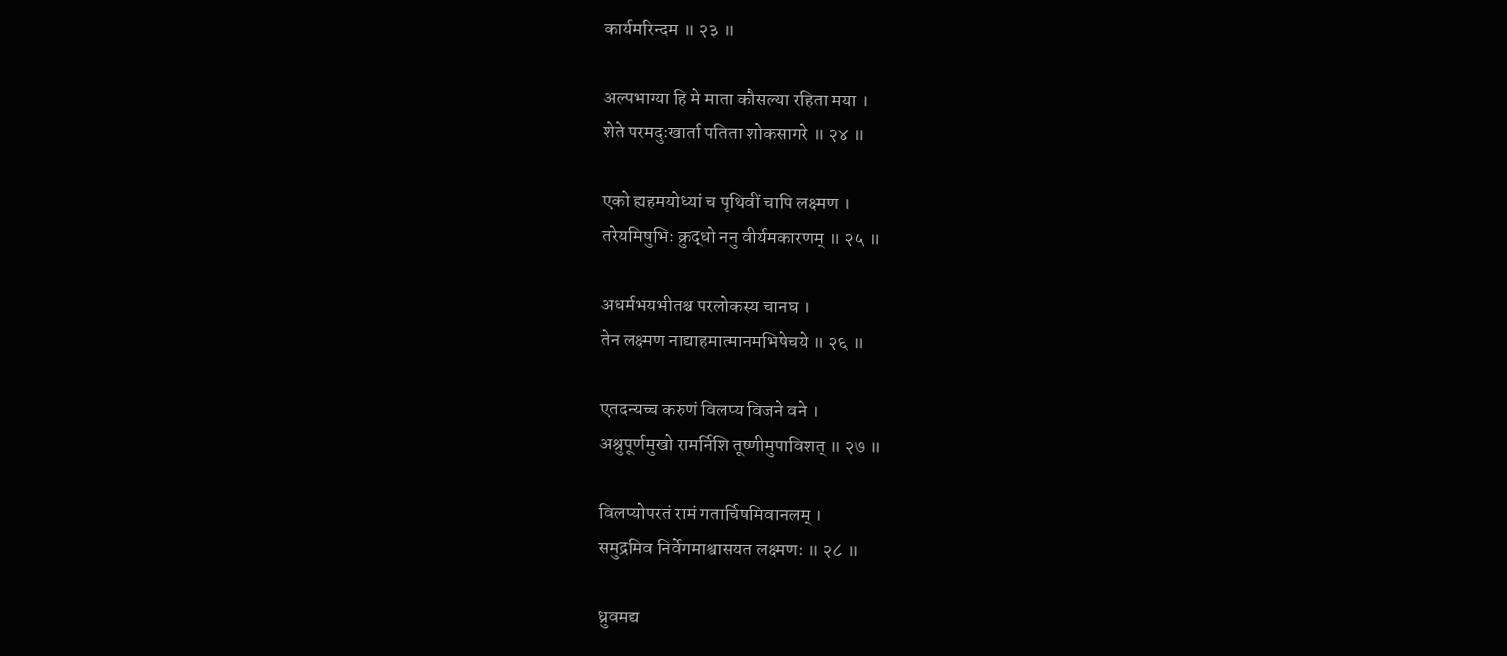कार्यमरिन्दम ॥ २३ ॥

अल्पभाग्या हि मे माता कौसल्या रहिता मया ।
शेते परमदुःखार्ता पतिता शोकसागरे ॥ २४ ॥

एको ह्यहमयोध्यां च पृथिवीं चापि लक्ष्मण ।
तरेयमिषुभिः क्रुद्धो ननु वीर्यमकारणम् ॥ २५ ॥

अधर्मभयभीतश्च परलोकस्य चानघ ।
तेन लक्ष्मण नाद्याहमात्मानमभिषेचये ॥ २६ ॥

एतदन्यच्च करुणं विलप्य विजने वने ।
अश्रुपूर्णमुखो रामर्निशि तूष्णीमुपाविशत् ॥ २७ ॥

विलप्योपरतं रामं गतार्चिषमिवानलम् ।
समुद्रमिव निर्वेगमाश्वासयत लक्ष्मणः ॥ २८ ॥

ध्रुवमद्य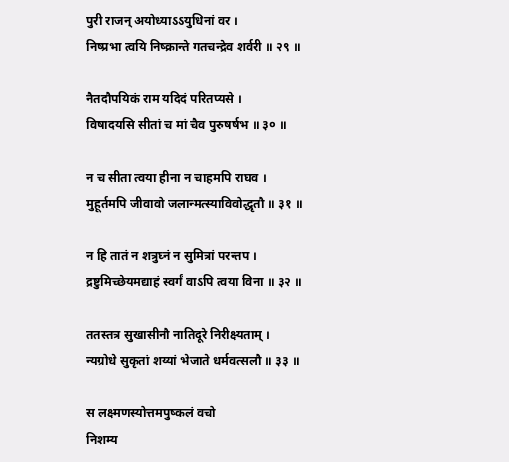पुरी राजन् अयोध्याऽऽयुधिनां वर ।
निष्प्रभा त्वयि निष्क्रान्ते गतचन्द्रेव शर्वरी ॥ २९ ॥

नैतदौपयिकं राम यदिदं परितप्यसे ।
विषादयसि सीतां च मां चैव पुरुषर्षभ ॥ ३० ॥

न च सीता त्वया हीना न चाहमपि राघव ।
मुहूर्तमपि जीवावो जलान्मत्स्याविवोद्धृतौ ॥ ३१ ॥

न हि तातं न शत्रुघ्नं न सुमित्रां परन्तप ।
द्रष्टुमिच्छेयमद्याहं स्वर्गं वाऽपि त्वया विना ॥ ३२ ॥

ततस्तत्र सुखासीनौ नातिदूरे निरीक्ष्यताम् ।
न्यग्रोधे सुकृतां शय्यां भेजाते धर्मवत्सलौ ॥ ३३ ॥

स लक्ष्मणस्योत्तमपुष्कलं वचो
निशम्य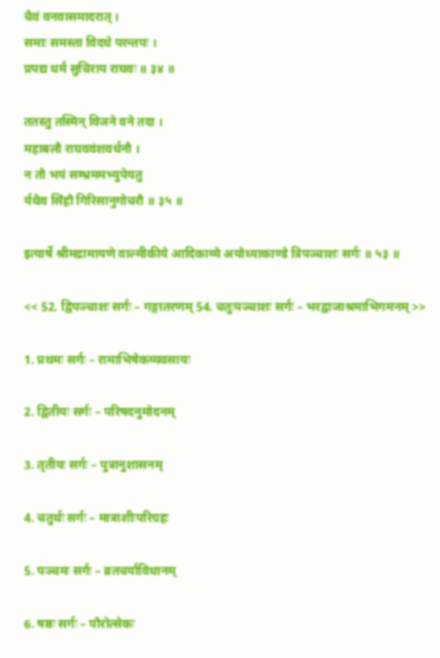चैवं वनवासमादरात् ।
समाः समस्ता विदधे परन्तपः ।
प्रपद्य धर्मं सुचिराय राघवः ॥ ३४ ॥

ततस्तु तस्मिन् विजने वने तदा ।
महाबलौ राघववंशवर्धनौ ।
न तौ भयं सम्भ्रममभ्युपेयतु
र्यथैव सिंहौ गिरिसानुगोचरौ ॥ ३५ ॥

इत्यार्षे श्रीमद्रामायणे वाल्मीकीये आदिकाव्ये अयोध्याकाण्डे त्रिपञ्चाशः सर्गः ॥ ५३ ॥

<< 52. द्विपञ्चाशः सर्गः – गङ्गातरणम् 54. चतुःपञ्चाशः सर्गः – भरद्वाजाश्रमाभिगमनम् >>

1. प्रथमः सर्गः – रामाभिषेकव्यवसायः

2. द्वितीयः सर्गः – परिषदनुमोदनम्

3. तृतीयः सर्गः – पुत्रानुशासनम्

4. चतुर्थः सर्गः – मात्राशीःपरिग्रहः

5. पञ्चमः सर्गः – व्रतचर्याविधानम्

6. षष्ठः सर्गः – पौरोत्सेकः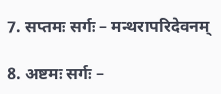7. सप्तमः सर्गः – मन्थरापरिदेवनम्

8. अष्टमः सर्गः –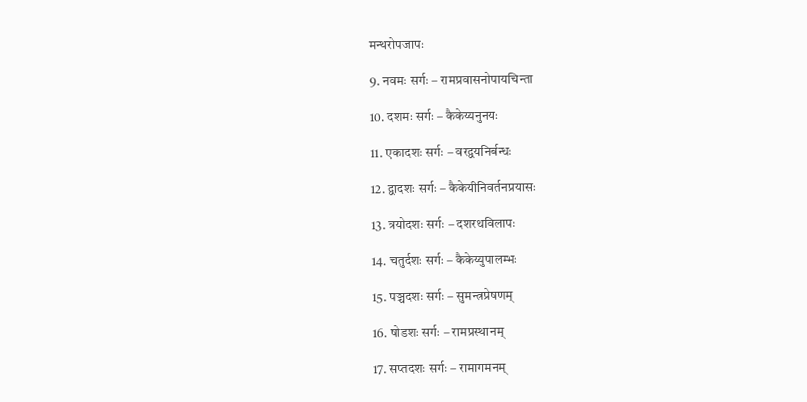मन्थरोपजापः

9. नवमः सर्गः – रामप्रवासनोपायचिन्ता

10. दशमः सर्गः – कैकेय्यनुनयः

11. एकादशः सर्गः – वरद्वयनिर्बन्धः

12. द्वादशः सर्गः – कैकेयीनिवर्तनप्रयासः

13. त्रयोदशः सर्गः – दशरथविलापः

14. चतुर्दशः सर्गः – कैकेय्युपालम्भः

15. पञ्चदशः सर्गः – सुमन्त्रप्रेषणम्

16. षोडशः सर्गः – रामप्रस्थानम्

17. सप्तदशः सर्गः – रामागमनम्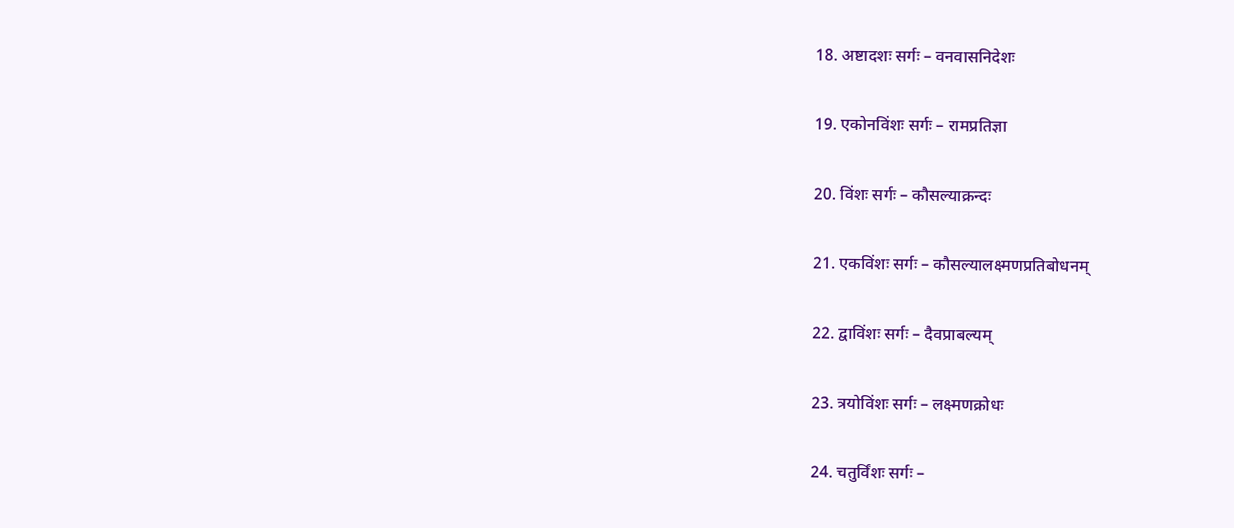18. अष्टादशः सर्गः – वनवासनिदेशः

19. एकोनविंशः सर्गः – रामप्रतिज्ञा

20. विंशः सर्गः – कौसल्याक्रन्दः

21. एकविंशः सर्गः – कौसल्यालक्ष्मणप्रतिबोधनम्

22. द्वाविंशः सर्गः – दैवप्राबल्यम्

23. त्रयोविंशः सर्गः – लक्ष्मणक्रोधः

24. चतुर्विंशः सर्गः –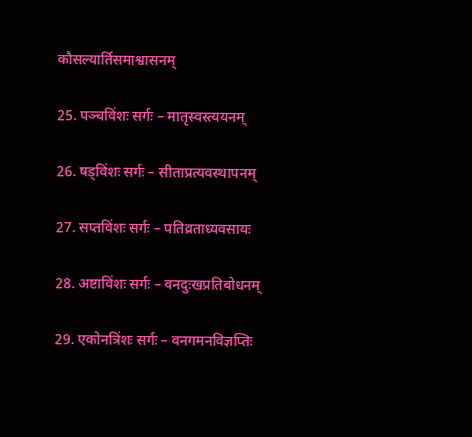कौसल्यार्तिसमाश्वासनम्

25. पञ्चविंशः सर्गः – मातृस्वस्त्ययनम्

26. षड्विंशः सर्गः – सीताप्रत्यवस्थापनम्

27. सप्तविंशः सर्गः – पतिव्रताध्यवसायः

28. अष्टाविंशः सर्गः – वनदुःखप्रतिबोधनम्

29. एकोनत्रिंशः सर्गः – वनगमनविज्ञप्तिः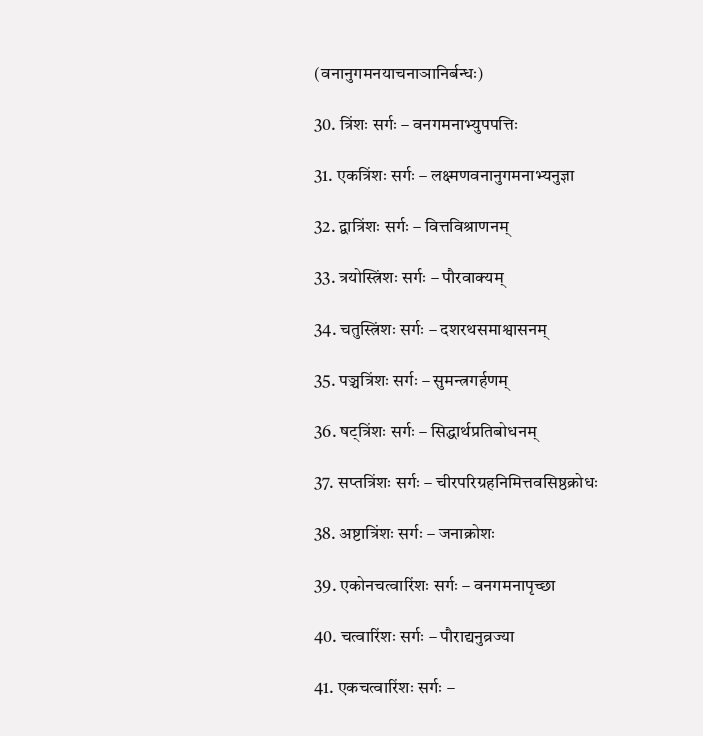(वनानुगमनयाचनाञानिर्बन्धः)

30. त्रिंशः सर्गः – वनगमनाभ्युपपत्तिः

31. एकत्रिंशः सर्गः – लक्ष्मणवनानुगमनाभ्यनुज्ञा

32. द्वात्रिंशः सर्गः – वित्तविश्राणनम्

33. त्रयोस्त्रिंशः सर्गः – पौरवाक्यम्

34. चतुस्त्रिंशः सर्गः – दशरथसमाश्वासनम्

35. पञ्चत्रिंशः सर्गः – सुमन्त्रगर्हणम्

36. षट्त्रिंशः सर्गः – सिद्धार्थप्रतिबोधनम्

37. सप्तत्रिंशः सर्गः – चीरपरिग्रहनिमित्तवसिष्ठक्रोधः

38. अष्टात्रिंशः सर्गः – जनाक्रोशः

39. एकोनचत्वारिंशः सर्गः – वनगमनापृच्छा

40. चत्वारिंशः सर्गः – पौराद्यनुव्रज्या

41. एकचत्वारिंशः सर्गः –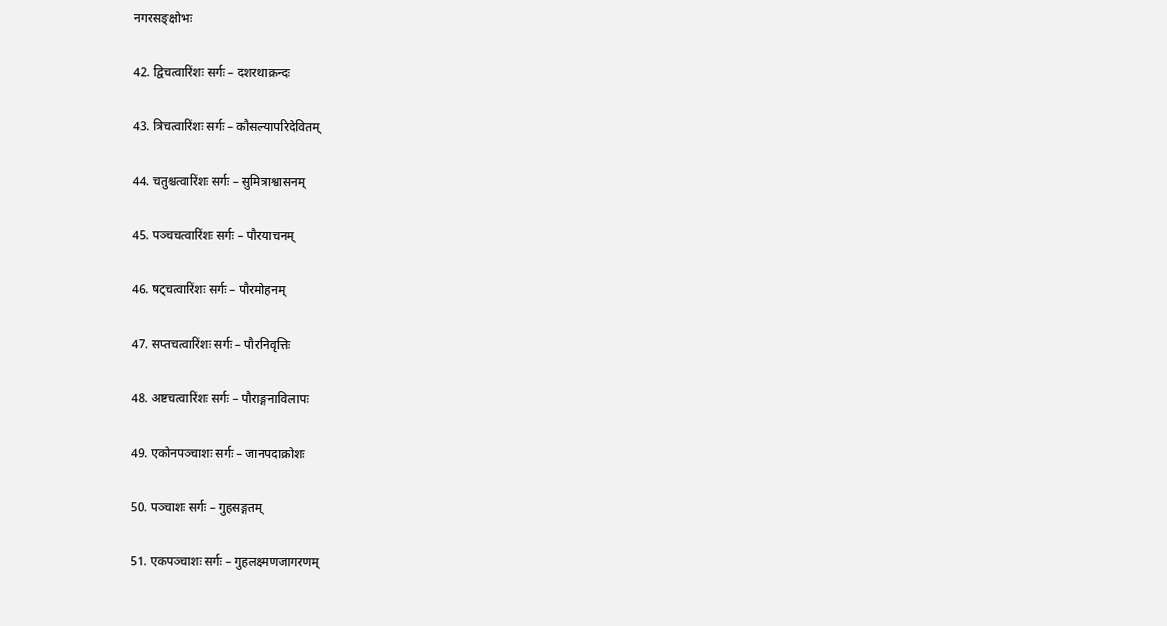नगरसङ्क्षोभः

42. द्विचत्वारिंशः सर्गः – दशरथाक्रन्दः

43. त्रिचत्वारिंशः सर्गः – कौसल्यापरिदेवितम्

44. चतुश्चत्वारिंशः सर्गः – सुमित्राश्वासनम्

45. पञ्चचत्वारिंशः सर्गः – पौरयाचनम्

46. षट्चत्वारिंशः सर्गः – पौरमोहनम्

47. सप्तचत्वारिंशः सर्गः – पौरनिवृत्तिः

48. अष्टचत्वारिंशः सर्गः – पौराङ्गनाविलापः

49. एकोनपञ्चाशः सर्गः – जानपदाक्रोशः

50. पञ्चाशः सर्गः – गुहसङ्गतम्

51. एकपञ्चाशः सर्गः – गुहलक्ष्मणजागरणम्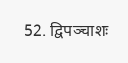52. द्विपञ्चाशः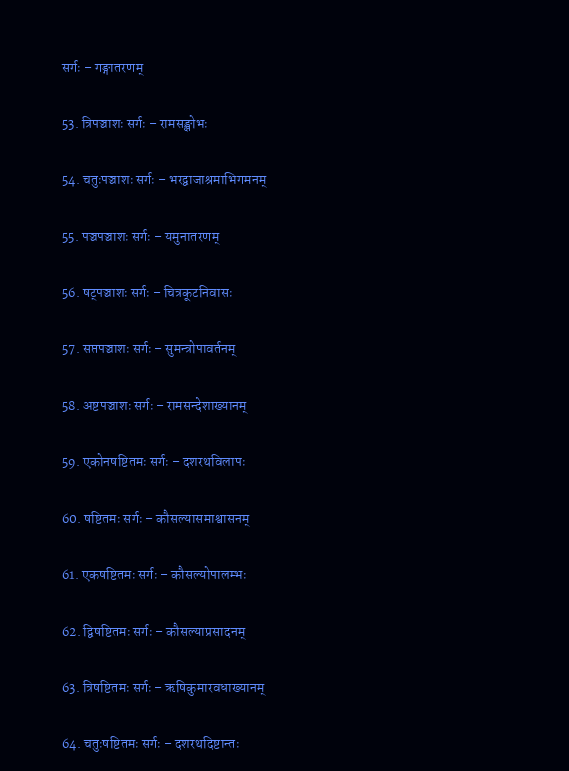सर्गः – गङ्गातरणम्

53. त्रिपञ्चाशः सर्गः – रामसङ्क्षोभः

54. चतुःपञ्चाशः सर्गः – भरद्वाजाश्रमाभिगमनम्

55. पञ्चपञ्चाशः सर्गः – यमुनातरणम्

56. षट्पञ्चाशः सर्गः – चित्रकूटनिवासः

57. सप्तपञ्चाशः सर्गः – सुमन्त्रोपावर्तनम्

58. अष्टपञ्चाशः सर्गः – रामसन्देशाख्यानम्

59. एकोनषष्टितमः सर्गः – दशरथविलापः

60. षष्टितमः सर्गः – कौसल्यासमाश्वासनम्

61. एकषष्टितमः सर्गः – कौसल्योपालम्भः

62. द्विषष्टितमः सर्गः – कौसल्याप्रसादनम्

63. त्रिषष्टितमः सर्गः – ऋषिकुमारवधाख्यानम्

64. चतुःषष्टितमः सर्गः – दशरथदिष्टान्तः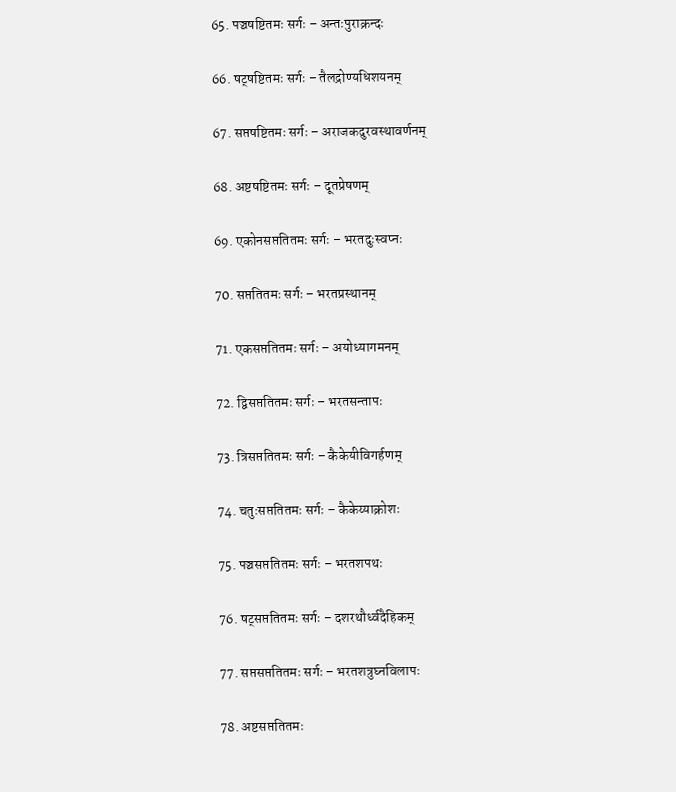65. पञ्चषष्टितमः सर्गः – अन्तःपुराक्रन्दः

66. षट्षष्टितमः सर्गः – तैलद्रोण्यधिशयनम्

67. सप्तषष्टितमः सर्गः – अराजकदुरवस्थावर्णनम्

68. अष्टषष्टितमः सर्गः – दूतप्रेषणम्

69. एकोनसप्ततितमः सर्गः – भरतदुःस्वप्नः

70. सप्ततितमः सर्गः – भरतप्रस्थानम्

71. एकसप्ततितमः सर्गः – अयोध्यागमनम्

72. द्विसप्ततितमः सर्गः – भरतसन्तापः

73. त्रिसप्ततितमः सर्गः – कैकेयीविगर्हणम्

74. चतुःसप्ततितमः सर्गः – कैकेय्याक्रोशः

75. पञ्चसप्ततितमः सर्गः – भरतशपथः

76. षट्सप्ततितमः सर्गः – दशरथौर्ध्वदैहिकम्

77. सप्तसप्ततितमः सर्गः – भरतशत्रुघ्नविलापः

78. अष्टसप्ततितमः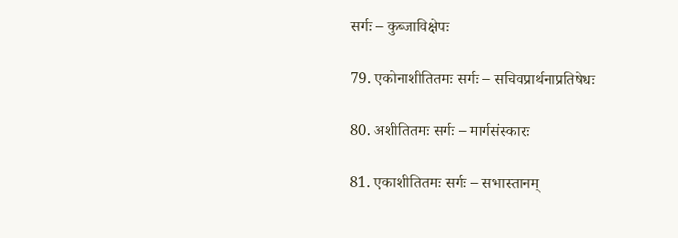सर्गः – कुब्जाविक्षेपः

79. एकोनाशीतितमः सर्गः – सचिवप्रार्थनाप्रतिषेधः

80. अशीतितमः सर्गः – मार्गसंस्कारः

81. एकाशीतितमः सर्गः – सभास्तानम्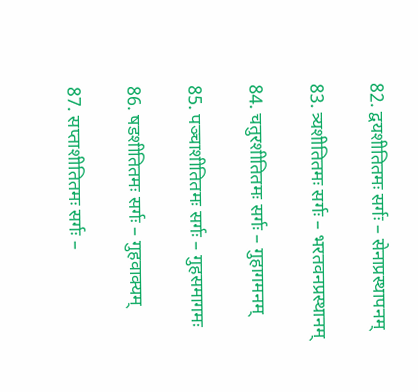82. द्वयशीतितमः सर्गः – सेनाप्रस्थापनम्

83. त्र्यशीतितमः सर्गः – भरतवनप्रस्थानम्

84. चतुरशीतितमः सर्गः – गुहागमनम्

85. पञ्चाशीतितमः सर्गः – गुहसमागमः

86. षडशीतितमः सर्गः – गुहवाक्यम्

87. सप्ताशीतितमः सर्गः –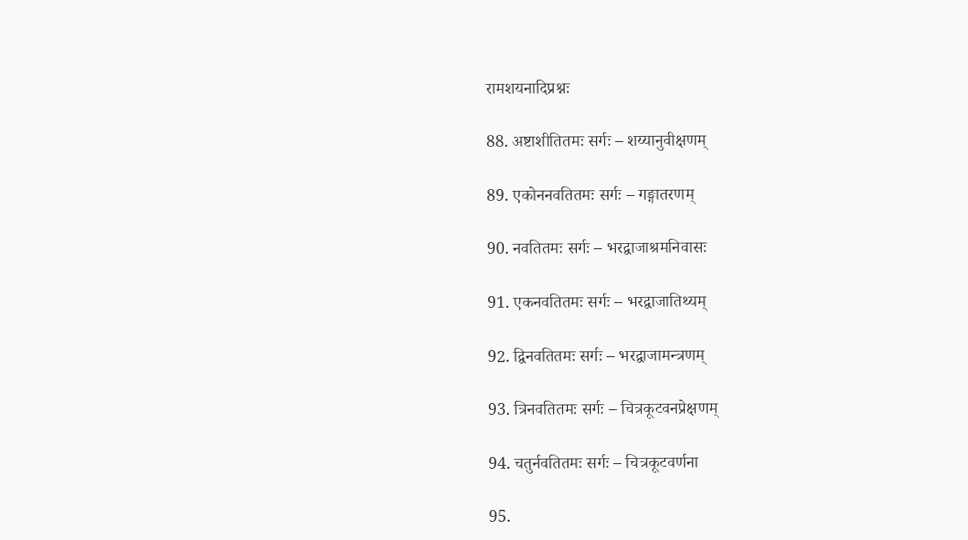रामशयनादिप्रश्नः

88. अष्टाशीतितमः सर्गः – शय्यानुवीक्षणम्

89. एकोननवतितमः सर्गः – गङ्गातरणम्

90. नवतितमः सर्गः – भरद्वाजाश्रमनिवासः

91. एकनवतितमः सर्गः – भरद्वाजातिथ्यम्

92. द्विनवतितमः सर्गः – भरद्वाजामन्त्रणम्

93. त्रिनवतितमः सर्गः – चित्रकूटवनप्रेक्षणम्

94. चतुर्नवतितमः सर्गः – चित्रकूटवर्णना

95.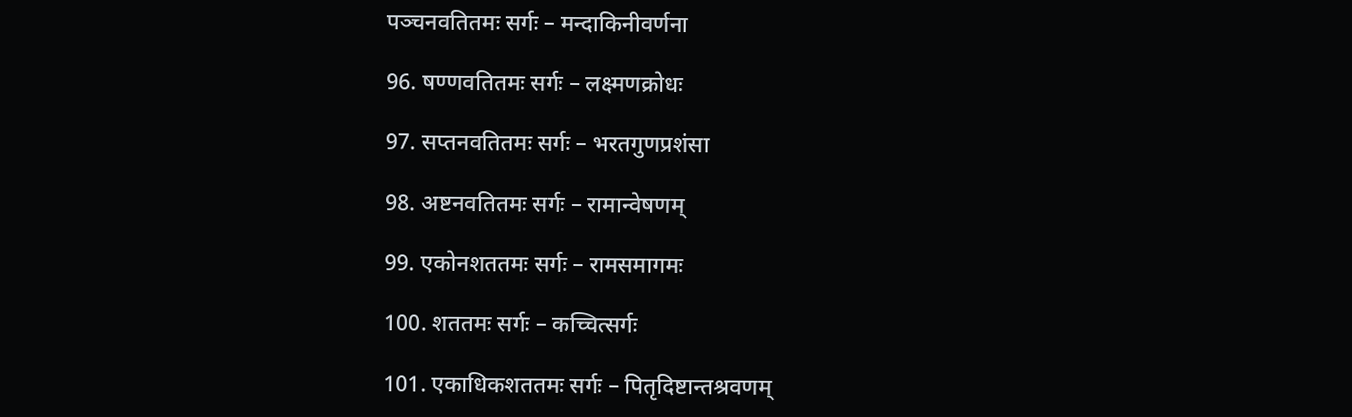पञ्चनवतितमः सर्गः – मन्दाकिनीवर्णना

96. षण्णवतितमः सर्गः – लक्ष्मणक्रोधः

97. सप्तनवतितमः सर्गः – भरतगुणप्रशंसा

98. अष्टनवतितमः सर्गः – रामान्वेषणम्

99. एकोनशततमः सर्गः – रामसमागमः

100. शततमः सर्गः – कच्चित्सर्गः

101. एकाधिकशततमः सर्गः – पितृदिष्टान्तश्रवणम्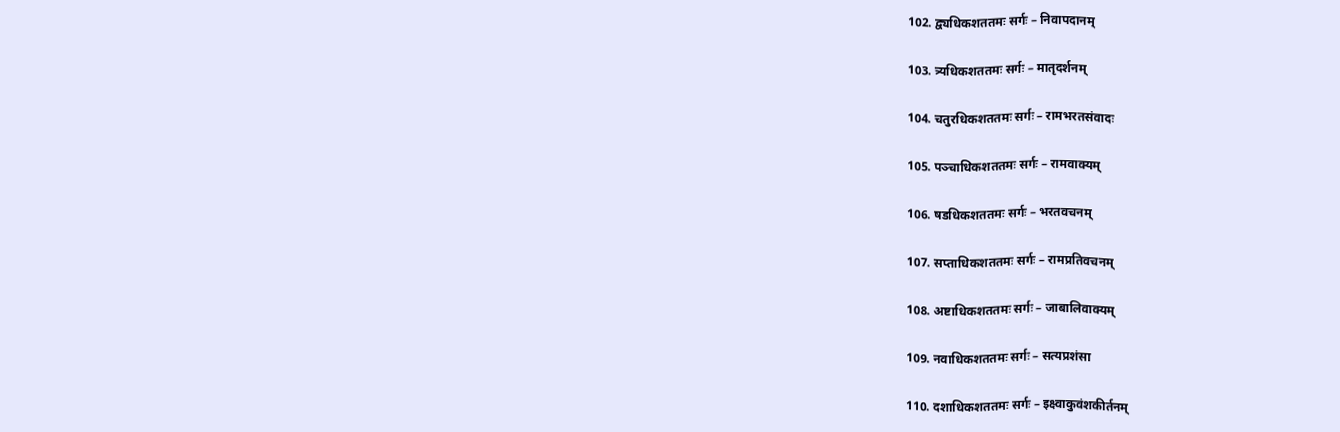102. द्व्यधिकशततमः सर्गः – निवापदानम्

103. त्र्यधिकशततमः सर्गः – मातृदर्शनम्

104. चतुरधिकशततमः सर्गः – रामभरतसंवादः

105. पञ्चाधिकशततमः सर्गः – रामवाक्यम्

106. षडधिकशततमः सर्गः – भरतवचनम्

107. सप्ताधिकशततमः सर्गः – रामप्रतिवचनम्

108. अष्टाधिकशततमः सर्गः – जाबालिवाक्यम्

109. नवाधिकशततमः सर्गः – सत्यप्रशंसा

110. दशाधिकशततमः सर्गः – इक्ष्वाकुवंशकीर्तनम्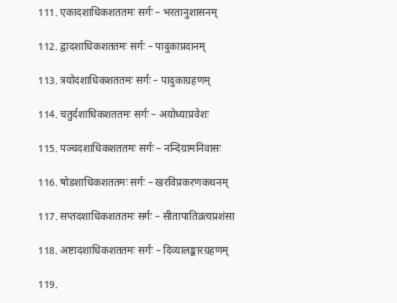111. एकादशाधिकशततमः सर्गः – भरतानुशासनम्

112. द्वादशाधिकशततमः सर्गः – पादुकाप्रदानम्

113. त्रयोदशाधिकशततमः सर्गः – पादुकाग्रहणम्

114. चतुर्दशाधिकशततमः सर्गः – अयोध्याप्रवेशः

115. पञ्चदशाधिकशततमः सर्गः – नन्दिग्रामनिवासः

116. षोडशाधिकशततमः सर्गः – खरविप्रकरणकथनम्

117. सप्तदशाधिकशततमः सर्गः – सीतापातिव्रत्यप्रशंसा

118. अष्टादशाधिकशततमः सर्गः – दिव्यालङ्कारग्रहणम्

119.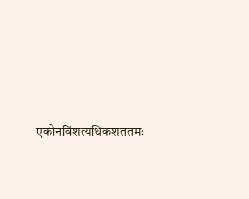एकोनविंशत्यधिकशततमः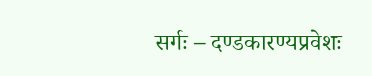सर्गः – दण्डकारण्यप्रवेशः